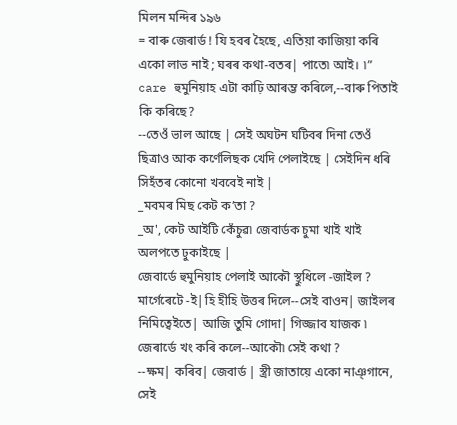মিলন মন্দিৰ ১৯৬
= বাৰু জেৰাৰ্ড ! যি হবৰ হৈছে, এতিয়া কাজিয়া কৰি একো লাভ নাই ; ঘৰৰ কথা-বতৰ| পাতে৷ আই। ৷”
care হুমুনিয়াহ এটা কাঢ়ি আৰম্ভ কৰিলে,--বাৰু পিতাই কি কৰিছে?
--তেওঁ ভাল আছে | সেই অঘটন ঘটিবৰ দিনা তেওঁ ছিত্রাও আক কর্ণেলিছক খেদি পেলাইছে | সেইদিন ধৰি সিহঁতৰ কোনো খববেই নাই |
_মবমৰ মিছ কেট ক’তা ?
_অ', কেট আইটি কেঁচুৱ৷ জেবার্ডক চুমা খাই খাই অলপতে ঢুকাইছে |
জেবার্ডে হুমুনিয়াহ পেলাই আকৌ স্থুধিলে -জাইল ?
মাৰ্গেৰেটে -ই|হি হীহি উত্তৰ দিলে--সেই বাওন| জাইলৰ নিমিত্বেইতে| আজি তুমি গোদা| গিজ্জাব যাজক ৷
জেৰার্ডে খং কৰি কলে--আকৌ৷ সেই কথা ?
--ক্ষম| কৰিব| জেবার্ড | স্ত্ৰী জাতায়ে একো নাঞ্গানে, সেই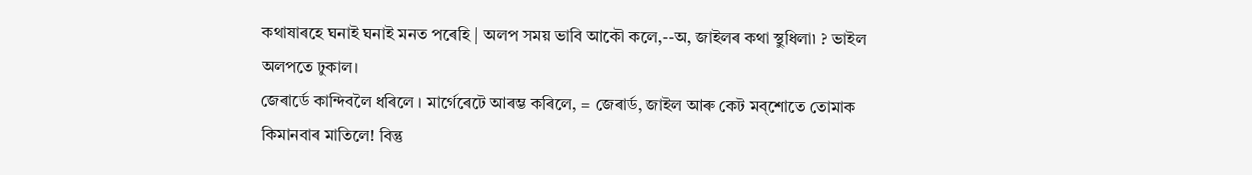কথাষাৰহে ঘনাই ঘনাই মনত পৰেহি | অলপ সময় ভাবি আকৌ কলে,--অ, জাইলৰ কথা স্থুধিলা৷ ? ভাইল অলপতে ঢুকাল।
জেৰাৰ্ডে কান্দিবলৈ ধৰিলে । মার্গেৰেটে আৰম্ভ কৰিলে, = জেৰাৰ্ড, জাইল আৰু কেট মব্শোতে তোমাক কিমানবাৰ মাতিলে! বিন্তু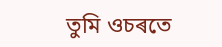তুমি ওচৰতে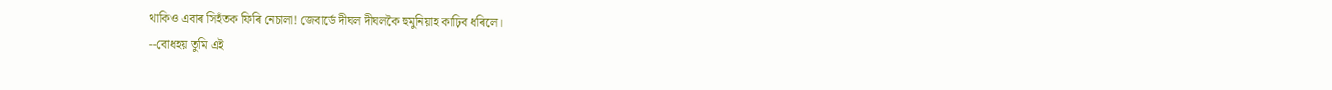থাকিও এবাৰ সিহঁতক ফিৰি নেচালা! জেবার্ডে দীঘল দীঘলকৈ হুমুনিয়াহ কাঢ়িব ধৰিলে।
--বোধহয় তুমি এই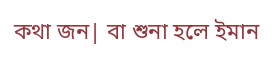কথা জন| বা শুনা হলে ইমান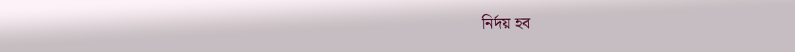নির্দয় হব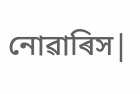নোৱাৰিস|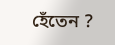হেঁতেন ?